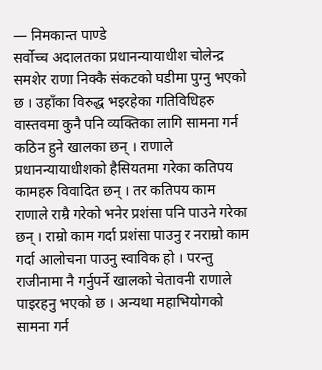— निमकान्त पाण्डे
सर्वोच्च अदालतका प्रधानन्यायाधीश चोलेन्द्र समशेर राणा निक्कै संकटको घडीमा पुग्नु भएको छ । उहाँका विरुद्ध भइरहेका गतिविधिहरु वास्तवमा कुनै पनि व्यक्तिका लागि सामना गर्न कठिन हुने खालका छन् । राणाले प्रधानन्यायाधीशको हैसियतमा गरेका कतिपय कामहरु विवादित छन् । तर कतिपय काम राणाले राम्रै गरेको भनेर प्रशंसा पनि पाउने गरेका छन् । राम्रो काम गर्दा प्रशंसा पाउनु र नराम्रो काम गर्दा आलोचना पाउनु स्वाविक हो । परन्तु राजीनामा नै गर्नुपर्ने खालको चेतावनी राणाले पाइरहनु भएको छ । अन्यथा महाभियोगको सामना गर्न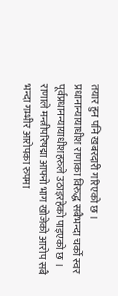तयार हुन पनि खबरदारी गरिएको छ ।
प्रधानान्यायाधीश राणाका विरुद्ध सबैभन्दा चर्को स्वर पूर्वप्रधानन्यायाधीशहरुले उठाइरहेको पाइएको छ । राणाले मन्त्रीपरिषद्मा आफ्नो भाग खोजेको आरोप सबै भन्दा गम्भीर आरोपका रुपमा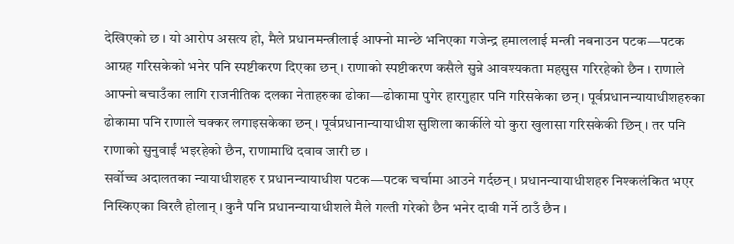देखिएको छ । यो आरोप असत्य हो, मैले प्रधानमन्त्रीलाई आफ्नो मान्छे भनिएका गजेन्द्र हमाललाई मन्त्री नबनाउन पटक—पटक आग्रह गरिसकेको भनेर पनि स्पष्टीकरण दिएका छन् । राणाको स्पष्टीकरण कसैले सुन्ने आवश्यकता महसुस गरिरहेको छैन । राणाले आफ्नो बचाउँका लागि राजनीतिक दलका नेताहरुका ढोका—ढोकामा पुगेर हारगुहार पनि गरिसकेका छन् । पूर्वप्रधानन्यायाधीशहरुका ढोकामा पनि राणाले चक्कर लगाइसकेका छन् । पूर्वप्रधानान्यायाधीश सुशिला कार्कीले यो कुरा खुलासा गरिसकेकी छिन् । तर पनि राणाको सुनुवाईं भइरहेको छैन, राणामाथि दवाव जारी छ ।
सर्वोच्च अदालतका न्यायाधीशहरु र प्रधानन्यायाधीश पटक—पटक चर्चामा आउने गर्दछन् । प्रधानन्यायाधीशहरु निश्कलंकित भएर निस्किएका विरलै होलान् । कुनै पनि प्रधानन्यायाधीशले मैले गल्ती गरेको छैन भनेर दावी गर्ने ठाउँ छैन ।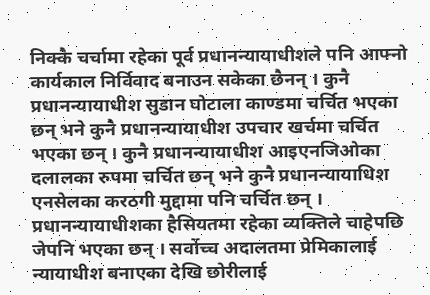निक्कै चर्चामा रहेका पूर्व प्रधानन्यायाधीशले पनि आफ्नो कार्यकाल निर्विवाद बनाउन सकेका छैनन् । कुनै प्रधानन्यायाधीश सुडान घोटाला काण्डमा चर्चित भएका छन् भने कुनै प्रधानन्यायाधीश उपचार खर्चमा चर्चित भएका छन् । कुनै प्रधानन्यायाधीश आइएनजिओका दलालका रुपमा चर्चित छन् भने कुनै प्रधानन्यायाधिश एनसेलका करठगी मुद्दामा पनि चर्चित छन् । प्रधानन्यायाधीशका हैसियतमा रहेका व्यक्तिले चाहेपछि जेपनि भएका छन् । सर्वोच्च अदालतमा प्रेमिकालाई न्यायाधीश बनाएका देखि छोरीलाई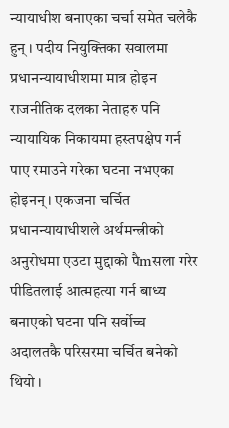न्यायाधीश बनाएका चर्चा समेत चलेकै हुन् । पदीय नियुक्तिका सवालमा प्रधानन्यायाधीशमा मात्र होइन राजनीतिक दलका नेताहरु पनि न्यायायिक निकायमा हस्तपक्षेप गर्न पाए रमाउने गरेका घटना नभएका होइनन् । एकजना चर्चित प्रधानन्यायाधीशले अर्थमन्त्रीको अनुरोधमा एउटा मुद्दाको पैmसला गरेर पीडितलाई आत्महत्या गर्न बाध्य बनाएको घटना पनि सर्वोच्च अदालतकै परिसरमा चर्चित बनेको थियो ।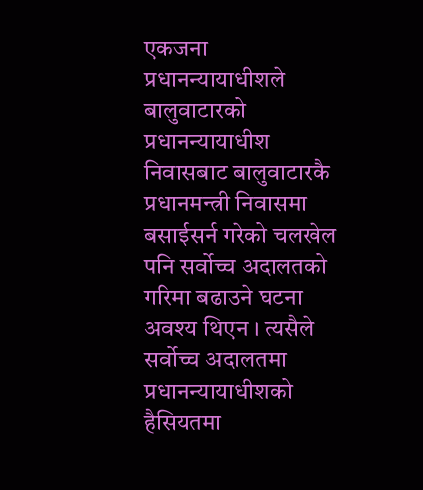एकजना प्रधानन्यायाधीशले बालुवाटारको प्रधानन्यायाधीश निवासबाट बालुवाटारकै प्रधानमन्त्री निवासमा बसाईसर्न गरेको चलखेल पनि सर्वोच्च अदालतको गरिमा बढाउने घटना अवश्य थिएन । त्यसैले सर्वोच्च अदालतमा प्रधानन्यायाधीशको हैसियतमा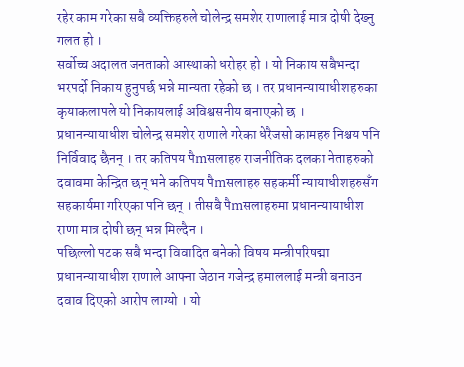रहेर काम गरेका सबै व्यक्तिहरुले चोलेन्द्र समशेर राणालाई मात्र दोषी देख्नु गलत हो ।
सर्वोच्च अदालत जनताको आस्थाको धरोहर हो । यो निकाय सबैभन्दा भरपर्दो निकाय हुनुपर्छ भन्ने मान्यता रहेको छ । तर प्रधानन्यायाधीशहरुका कृयाकलापले यो निकायलाई अविश्वसनीय बनाएको छ ।
प्रधानन्यायाधीश चोलेन्द्र समशेर राणाले गरेका धेरैजसो कामहरु निश्चय पनि निर्विवाद छैनन् । तर कतिपय पैmसलाहरु राजनीतिक दलका नेताहरुको दवावमा केन्द्रित छन् भने कतिपय पैmसलाहरु सहकर्मी न्यायाधीशहरुसँग सहकार्यमा गरिएका पनि छन् । तीसबै पैmसलाहरुमा प्रधानन्यायाधीश राणा मात्र दोषी छन् भन्न मिल्दैन ।
पछिल्लो पटक सबै भन्दा विवादित बनेको विषय मन्त्रीपरिषद्मा प्रधानन्यायाधीश राणाले आफ्ना जेठान गजेन्द्र हमाललाई मन्त्री बनाउन दवाव दिएको आरोप लाग्यो । यो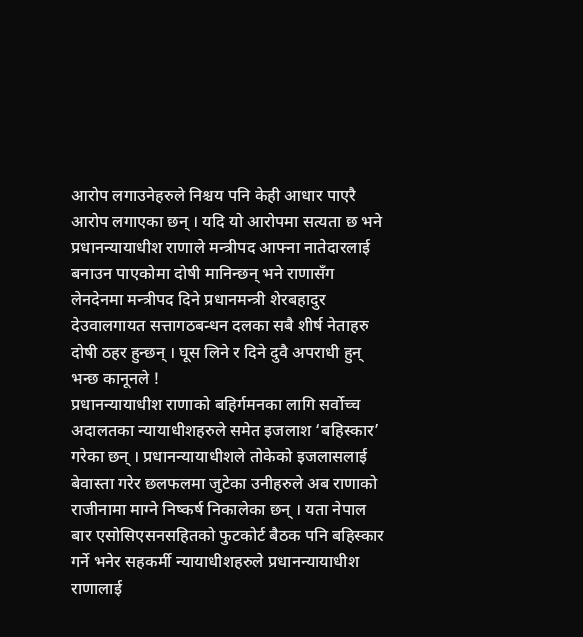आरोप लगाउनेहरुले निश्चय पनि केही आधार पाएरै आरोप लगाएका छन् । यदि यो आरोपमा सत्यता छ भने प्रधानन्यायाधीश राणाले मन्त्रीपद आफ्ना नातेदारलाई बनाउन पाएकोमा दोषी मानिन्छन् भने राणासँग लेनदेनमा मन्त्रीपद दिने प्रधानमन्त्री शेरबहादुर देउवालगायत सत्तागठबन्धन दलका सबै शीर्ष नेताहरु दोषी ठहर हुन्छन् । घूस लिने र दिने दुवै अपराधी हुन् भन्छ कानूनले !
प्रधानन्यायाधीश राणाको बहिर्गमनका लागि सर्वोच्च अदालतका न्यायाधीशहरुले समेत इजलाश ‘बहिस्कार’ गरेका छन् । प्रधानन्यायाधीशले तोकेको इजलासलाई बेवास्ता गरेर छलफलमा जुटेका उनीहरुले अब राणाको राजीनामा माग्ने निष्कर्ष निकालेका छन् । यता नेपाल बार एसोसिएसनसहितको फुटकोर्ट बैठक पनि बहिस्कार गर्ने भनेर सहकर्मी न्यायाधीशहरुले प्रधानन्यायाधीश राणालाई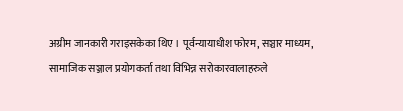अग्रीम जानकारी गराइसकेका थिए । पूर्वन्यायाधीश फोरम, सञ्चार माध्यम, सामाजिक सञ्जाल प्रयोगकर्ता तथा विभिन्न सरोकारवालाहरुले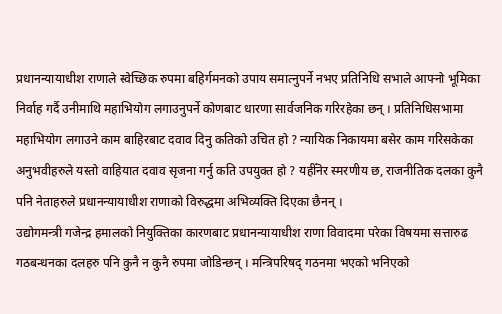प्रधानन्यायाधीश राणाले स्वेच्छिक रुपमा बहिर्गमनको उपाय समात्नुपर्ने नभए प्रतिनिधि सभाले आफ्नो भूमिका निर्वाह गर्दै उनीमाथि महाभियोग लगाउनुपर्ने कोणबाट धारणा सार्वजनिक गरिरहेका छन् । प्रतिनिधिसभामा महाभियोग लगाउने काम बाहिरबाट दवाव दिनु कतिको उचित हो ? न्यायिक निकायमा बसेर काम गरिसकेका अनुभवीहरुले यस्तो वाहियात दवाव सृजना गर्नु कति उपयुक्त हो ? यहीँनेर स्मरणीय छ, राजनीतिक दलका कुनै पनि नेताहरुले प्रधानन्यायाधीश राणाको विरुद्धमा अभिव्यक्ति दिएका छैनन् ।
उद्योगमन्त्री गजेन्द्र हमालको नियुक्तिका कारणबाट प्रधानन्यायाधीश राणा विवादमा परेका विषयमा सत्तारुढ गठबन्धनका दलहरु पनि कुनै न कुनै रुपमा जोडिन्छन् । मन्त्रिपरिषद् गठनमा भएको भनिएको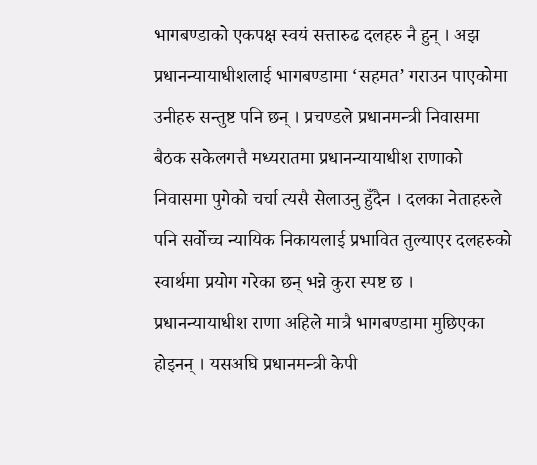भागबण्डाको एकपक्ष स्वयं सत्तारुढ दलहरु नै हुन् । अझ प्रधानन्यायाधीशलाई भागबण्डामा ‘सहमत’ गराउन पाएकोमा उनीहरु सन्तुष्ट पनि छन् । प्रचण्डले प्रधानमन्त्री निवासमा बैठक सकेलगत्तै मध्यरातमा प्रधानन्यायाधीश राणाको निवासमा पुगेको चर्चा त्यसै सेलाउनु हुँदैन । दलका नेताहरुले पनि सर्वोच्च न्यायिक निकायलाई प्रभावित तुल्याएर दलहरुको स्वार्थमा प्रयोग गरेका छन् भन्ने कुरा स्पष्ट छ ।
प्रधानन्यायाधीश राणा अहिले मात्रै भागबण्डामा मुछिएका होइनन् । यसअघि प्रधानमन्त्री केपी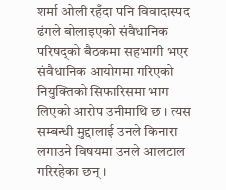शर्मा ओली रहँदा पनि विवादास्पद ढंगले बोलाइएको संवैधानिक परिषद्को बैठकमा सहभागी भएर संवैधानिक आयोगमा गरिएको नियुक्तिको सिफारिसमा भाग लिएको आरोप उनीमाथि छ । त्यस सम्बन्धी मुद्दालाई उनले किनारा लगाउने विषयमा उनले आलटाल गरिरहेका छन् ।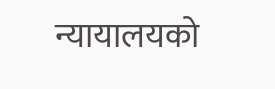न्यायालयको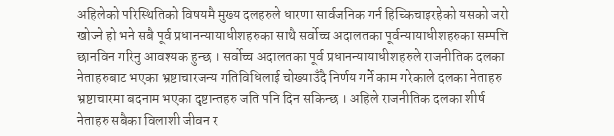अहिलेको परिस्थितिको विषयमै मुख्य दलहरुले धारणा सार्वजनिक गर्न हिच्किचाइरहेको यसको जरो खोज्ने हो भने सबै पूर्व प्रधानन्यायाधीशहरुका साथै सर्वोच्च अदालतका पूर्वन्यायाधीशहरुका सम्पत्ति छानविन गरिनु आवश्यक हुन्छ । सर्वोच्च अदालतका पूर्व प्रधानन्यायाधीशहरुले राजनीतिक दलका नेताहरुबाट भएका भ्रष्टाचारजन्य गतिविधिलाई चोख्याउँदै निर्णय गर्ने काम गरेकाले दलका नेताहरु भ्रष्टाचारमा बदनाम भएका दृष्टान्तहरु जति पनि दिन सकिन्छ । अहिले राजनीतिक दलका शीर्ष नेताहरु सबैका विलाशी जीवन र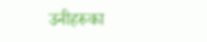उनीहरुका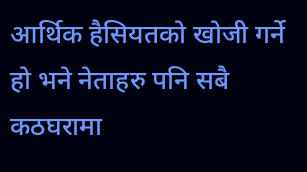आर्थिक हैसियतको खोजी गर्ने हो भने नेताहरु पनि सबै कठघरामा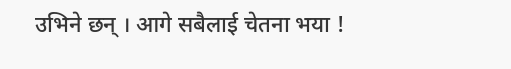उभिने छन् । आगे सबैलाई चेतना भया !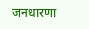जनधारणा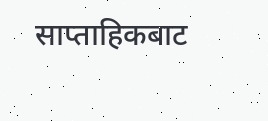साप्ताहिकबाट